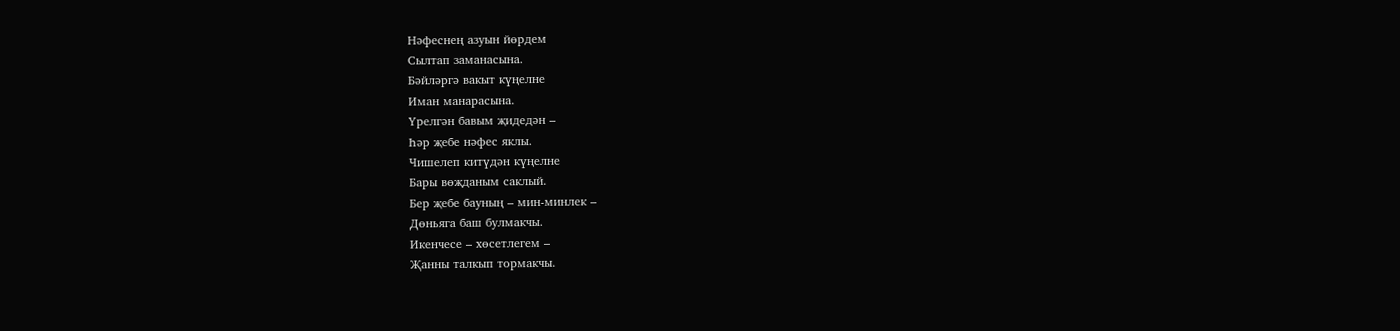Нәфеснең азуын йөрдем
Сылтап заманасына.
Бәйләргә вакыт күңелне
Иман манарасына.
Үрелгән бавым җидедән –
Һәр җебе нәфес яклы.
Чишелеп китүдән күңелне
Бары вөҗданым саклый.
Бер җебе бауның – мин-минлек –
Дөньяга баш булмакчы.
Икенчесе – хөсетлегем –
Җанны талкып тормакчы.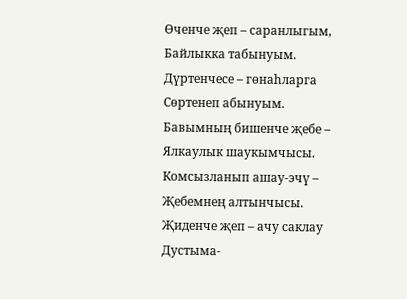Өченче җеп – саранлыгым,
Байлыкка табынуым.
Дүртенчесе – гөнаһларга
Сөртенеп абынуым.
Бавымның бишенче җебе –
Ялкаулык шаукымчысы.
Комсызланып ашау-эчү –
Җебемнең алтынчысы.
Җиденче җеп – ачу саклау
Дустыма-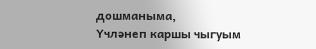дошманыма,
Үчләнеп каршы чыгуым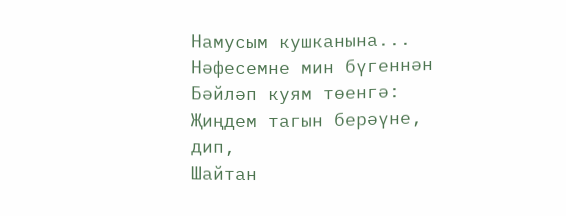Намусым кушканына...
Нәфесемне мин бүгеннән
Бәйләп куям төенгә:
Җиңдем тагын берәүне, дип,
Шайтан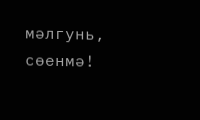мәлгунь, сөенмә!